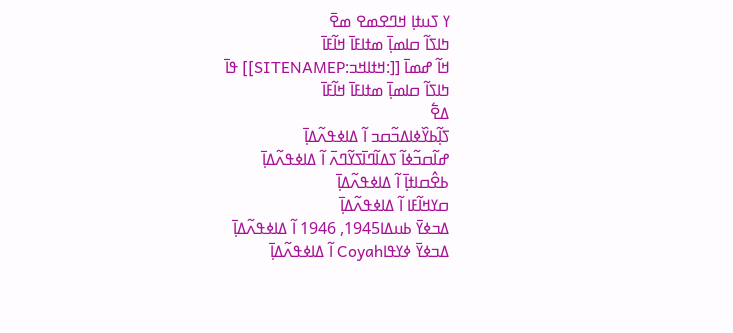ߌ ߖߎߙߊ߲ ߞߣߐߘߐ ߘߐ߫
ߤߊߖߊ߬ ߛߊߘߊ߲߫ ߘߙߊߓߊ߫ ߞߊ߬ߓߊ߫
ߞߊ߬ ߝߘߊ߫ [[:ߞߙߊߞߏ:SITENAMEP]] ߟߊ߫
ߤߊߖߊ߬ ߛߊߘߊ߲߫ ߘߙߊߓߊ߫ ߞߊ߬ߓߊ߫
ߡߐ߱
ߖߊ߲߬ߕߌ߰ߦߊߡߏ߬ߛߏ ߊ߬ ߡߊߦߟߍ߬ߡߊ߲߫
ߝߊ߬ߛߏ߬ߦߊ߬ ߖߡߊ߬ߣߊ߫ߖߌ߬ߣߍ߫ ߊ߬ ߡߊߦߟߍ߬ߡߊ߲߫
ߕߐ߮ߛߊߙߊ߲߫ ߊ߬ ߡߊߦߟߍ߬ߡߊ߲߫
ߛߌߞߊ߬ߓߊ ߊ߬ ߡߊߦߟߍ߬ߡߊ߲߫
ߡߏߦߌ߫ ߕߎߡߊ1945, 1946 ߊ߬ ߡߊߦߟߍ߬ߡߊ߲߫
ߡߏߦߌ߫ ߦߌߟߊCoyah ߊ߬ ߡߊߦߟߍ߬ߡߊ߲߫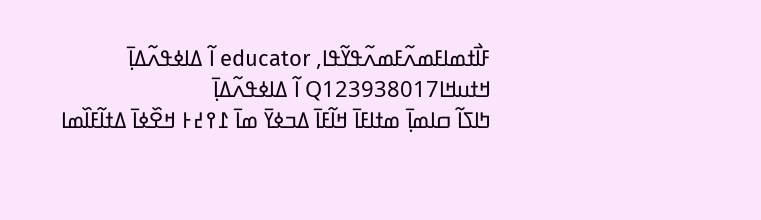ߓߊ߯ߙߘߊߓߘߍ߬ߓߘߍ߬ߟߌ߬ߟߊ, educator ߊ߬ ߡߊߦߟߍ߬ߡߊ߲߫
ߞߙߎߞߊQ123938017 ߊ߬ ߡߊߦߟߍ߬ߡߊ߲߫
ߤߊߖߊ߬ ߛߊߘߊ߲߫ ߘߙߊߓߊ߫ ߞߊ߬ߓߊ߫ ߡߏߦߌ߫ ߘߊ߫ ߁߉߄߅ ߞߐ߰ߦߊ߫ ߡߙߊ߬ߓߊ߰ߘߊ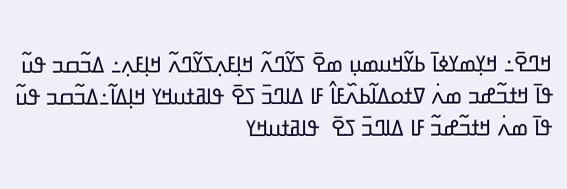ߞߣߐ߫߸ ߞߌ߲ߘߌߦߊ߫ ߕߌ߬ߞߎߘߎ߲ ߘߐ߫ ߖߌ߬ߣߍ߬ ߞߊ߲ߓߍ߲ߖߌ߬ߣߍ߬ ߞߊ߲ߓߍ߲߸ ߡߏ߬ߛߏ ߟߎ߬ ߟߊ߫ ߞߙߏ߬ߝߏ ߘߍ߭ ߜߙߋߡߊ߬ߕߍ߰ߓߊ߮ ߓߊ ߡߊߣߏ߫ ߖߐ߫ ߟߊߥߙߎߞߌ ߞߊ߲ߡߊ߬߸ߡߏ߬ߛߏ ߟߎ߬ ߟߊ߫ ߘߍ߭ ߞߙߏ߬ߝߏ߬ ߓߊ ߡߊߣߏ߫ ߖߐ߫  ߟߊߥߙߎߞߌ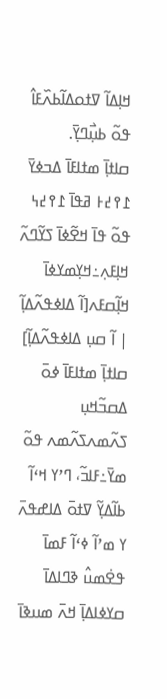ߞߊ߲ߡߊ߬ ߜߙߋߡߊ߬ߕߍ߰ߓߊ߮ ߟߋ߬ ߕߎ߲߯ߣߌ߲߫.
ߛߊߙߊ߲߫ ߘߙߊߓߊ߫ ߡߏߦߌ߫ ߁߉߄߅ ߥߟߊ߫ ߁߉߄߆ ߟߋ߬ ߟߊ߫ ߞߐ߬ߦߊ߫ ߖߌ߬ߣߍ߬ ߞߊ߲ߓߍ߲߸ߞߌ߲ߘߌߦߊ߫
ߞߊ߲߬ߛߓߍ[ߊ߬ ߡߊߦߟߍ߬ߡߊ߲߬ | ߊ߬ ߛߎ߲ ߡߊߦߟߍ߬ߡߊ߲߬]
ߛߊߙߊ߲߫ ߘߙߊߓߊ߫ ߦߋ߫ ߡߛߏ߬ߞߎ߲ ߖߍ߬ߘߍߖߍ߬ߘߍ ߟߋ߬ ߘߌ߫߸ߓߊߏ߬، ߣߴߌ ߞߵߊ߬ ߕߊ߬ߡߌ߲߬ ߜߙߋ߫ ߡߊߝߟߍ߫ ߌ ߘߴߊ߬ ߦߵߊ߬ ߓߘߊ߫ ߟߐ߭ߘߎ߮ ߢߣߊߡߊ߫ ߛߌߦߊߡߊ߲߫ ߞߍ߫ ߘߎߢߊ߫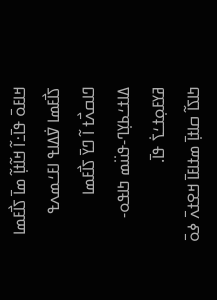ߞߊߓߋ߫ ߟߊ߫߸ߊ߬ ߞߊ߬ߙߊ߲߬ ߘߊ߫ ߖߊ߯ߓߘߊ ߖߊ߯ߓߘߊ ߜ߭ߡߊߟ ߊߓߑߘߍߟ ߣߊߛߍ߯ߙ ߊ߬ ߣߌ߫ ߖߊ߯ߓߘߊ  ߡߊߙߑߕߌ߲ߣ-ߟߎ߳ߘ ߤߊߟߋ-ߥߌߓߋ߲ߙߑߖ߭ ߟߊ߫.
ߤߊߖߊ߬ ߛߊߙߊ߲߫ ߘߙߊߓߊ߫ ߞߐߙߍ߫ ߦߋ߫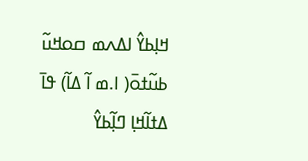ߞߊ߲ߕߌ߮ ߊߡߍߘ ߛߋߞߎ߬ ߕߎ߬ߙߋ߫( ߊ.ߘ ߊ߬ ߡߊ߬) ߟߊ߫ ߡߙߊ߬ߞߊ߲ ߣߊ߲߬ߕߌ߮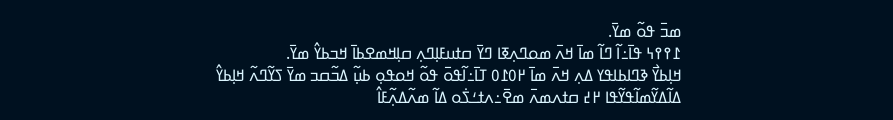ߘߏ߫ ߟߋ߬ ߘߌ߫.
߁߉߉߆ ߟߊ߫߸ߊ߬ ߣߊ߬ ߘߊ߫ ߞߍ߫ ߘߋߣߍ߲ߧߊ ߣߌ߫ ߛߙߎߓߊ߲ߣߍ߲ ߛߊ߲ߞߘߐߕߊ߫ ߞߏߕߌ߮ ߘߌ߫.
ߞߊ߲ߕߌ߯ ߢߣߊߕߊߟߌ ߡߍ߲ ߞߍ߫ ߘߊ߫ ߂߀߁߀ ߠߊ߫߸ߊ߬ߟߋ߫ ߟߋ߬ ߞߋߟߋ߲ ߕߎ߲߬ ߡߏ߬ߛߏ ߘߌ߫ ߖߌ߬ߣߍ߬ ߞߊ߲ߕߌ߮ ߡߊ߬ߡߌ߬ߘߊ߬ߟߌ߬ߟߊ ߂߄ ߛߙߍߘߍ߫ ߘߐ߫߸ߍߙߑߖ߭ߋ ߡߊ߬ ߘߍ߬ߡߍ߲߬ߓߊ߮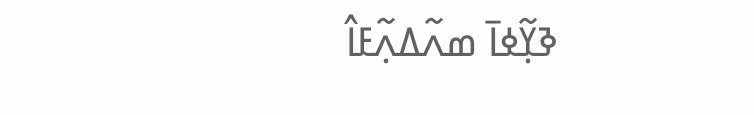ߢߌ߲߬ߦߊ߫ ߘߍ߬ߡߍ߲߬ߓߊ߮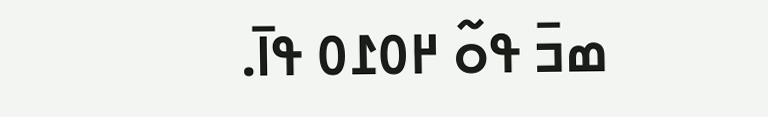ߘߏ߫ ߟߋ߬ ߂߀߁߀ ߟߊ߫.